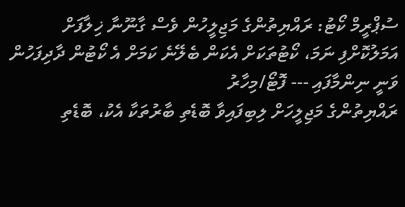ސުޕްރީމް ކޯޓު: ރައްޔިތުންގެ މަޖިލީހުން ވެސް ގާނޫނާ ޚިލާފަށް އަމަލުކޮށްފި ނަމަ، ކޯޓުތަކަށް އެކަން ބެލޭނެ ކަމަށް އެ ކޯޓުން ދާދިފަހުން ވަނީ ނިންމާފައި --- ފޮޓޯ/މިހާރު
ރައްޔިތުންގެ މަޖިލީހަށް ލިބިފައިވާ ބޮޑެތި ބާރުތަކާ އެކު، ބޮޑެތި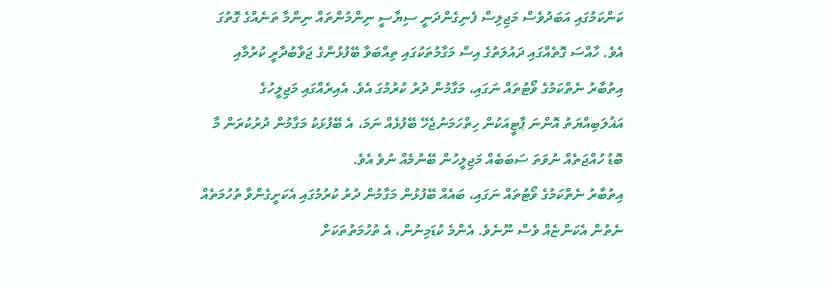ކަންކަމުގައި އަބަދުވެސް މަޖިލިސް ފެނިގެންދަނީ ސިޔާސީ ނިންމުންތައް ނިންމާ ތަނެއްގެ ގޮތުގަ އެވެ. ހާއްސަ ގޮތެއްގައި ދައުލަތުގެ އިސް މަގާމުތަކުގައި ތިއްބަވާ ބޭފުޅުންގެ ޖަވާބުދާރީ ކުރުމާއި އިތުބާރު ނެތްކަމުގެ ވޯޓުތައް ނަގައި، މަގާމުން ދުރު ކުރުމުގަ އެވެ. އެއިރެއްގައި މަޖިލީހުގެ އަޣުލަބިއްޔަތު އޮންނަ ޕާޓީއަކުން ހިތްހަމަނުޖެހޭ ބޭފުޅެއް ނަމަ، އެ ބޭފުޅަކު މަގާމުން ދުރުކުރަން މާ ބޮޑު ހުއްޖަތެއް ނުވަތަ ސަބަބެއް މަޖިލީހުން ބޭނުމެއް ނުވެ އެވެ.
އިތުބާރު ނެތްކަމުގެ ވޯޓުތައް ނަގައި، ބައެއް ބޭފުޅުން މަގާމުން ދުރު ކުރުމުގައި އެކަށީގެންވާ ތުހުމަތެއް ނެތުން އެކަންޏެއް ވެސް ނޫނެވެ. އެންމެ ކުޑަމިނުން، އެ ތުހުމަތުތަކަށް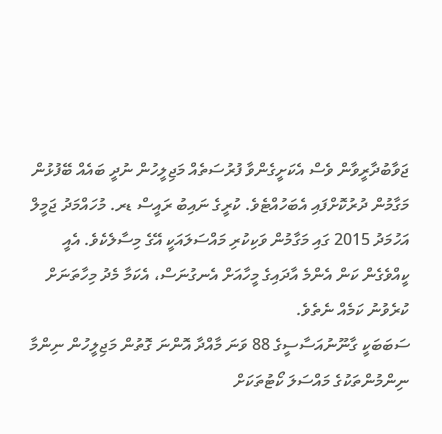ޖަވާބުދާރީވާން ވެސް އެކަށީގެންވާ ފުރުސަތެއް މަޖިލީހުން ނުދީ ބައެއް ބޭފުޅުން މަގާމުން ދުރުކޮށްފައި އެބަހުއްޓެވެ. ކުރީގެ ނައިބު ރައީސް ޑރ. މުހައްމަދު ޖަމީލް އަހުމަދު 2015 ގައި މަގާމުން ވަކިކުރި މައްސަލައަކީ އޭގެ މިސާލެކެވެ. އެއީ ކީއްވެގެން ކަން އެންމެ އާދައިގެ މީހާއަށް އެނގުނަސް، އެކަމާ މެދު މިހާތަނަށް ކުރެވުނު ކަމެއް ނެތެވެ.
ސަބަބަކީ ގާނޫނުއަސާސީގެ 88 ވަނަ މާއްދާ އޮންނަ ގޮތުން މަޖިލީހުން ނިންމާ ނިންމުންތަކުގެ މައްސަލަ ކޯޓުތަކަށް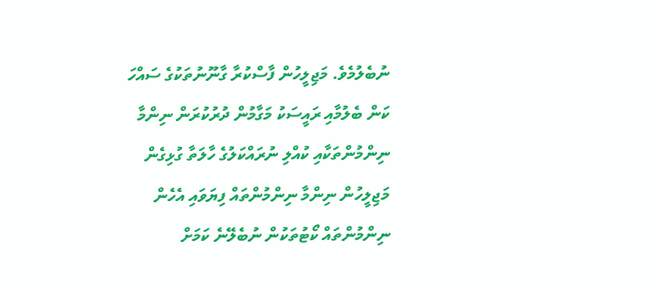ނުބެލުމެވެ. މަޖިލީހުން ފާސްކުރާ ގާނޫނުތަކުގެ ސައްހަ ކަން ބެލުމާއި ރައީސަކު މަގާމުން ދުރުކުރަން ނިންމާ ނިންމުންތަކާއި ކުއްލި ނުރައްކަލުގެ ހާލަތާ ގުޅިގެން މަޖިލީހުން ނިންމާ ނިންމުންތައް ފިޔަވައި އެހެން ނިންމުންތައް ކޯޓުތަކުން ނުބެލޭނެ ކަމަށް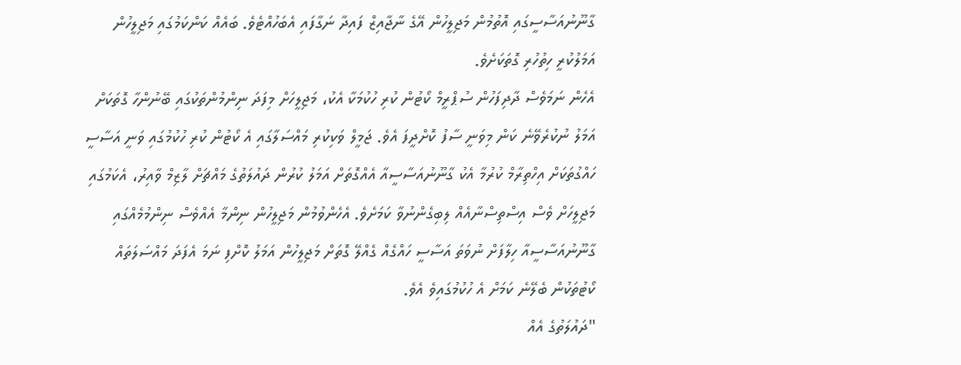ގާނޫނުއަސާސީގައި އޮތުމުން މަޖިލީހުން އޭގެ ނާޖާއިޒް ފައިދާ ނަގާފައި އެބަހުއްޓެވެ. ބައެއް ކަންކަމުގައި މަޖިލީހުން އަމަލުކުރީ ހިތުހުރި ގޮތަކަށެވެ.
އެހެން ނަމަވެސް ދާދިފަހުން ސުޕްރީމް ކޯޓުން ކުރި ހުކުމަކާ އެކު، މަޖިލީހަށް މިފަދަ ނިންމުންތަކުގައި ބޭނުންހާ ގޮތަކަށް އަމަލު ނުކުރެވޭނެ ކަން މިވަނީ ސާފު ކޮށްދީފަ އެވެ. ޖަމީލް ވަކިކުރި މައްސަލާގައި އެ ކޯޓުން ކުރި ހުކުމުގައި ވަނީ އަސާސީ ހައްގުތަކަށް އިހްތިރާމް ކުރުމާ އެކު ގާނޫނުއަސާސީއާ އެއްގޮތަށް އަމަލު ކުރުން ދައުލަތުގެ މައްޗަށް ލާޒިމް ވާއިރު، އެކަމުގައި މަޖިލީހަށް ވެސް އިސްތިސްނާއެއް ލިބިގެންނުވާ ކަމަށެވެ. އެހެންވުމުން މަޖިލީހުން ނިންމާ އެއްވެސް ނިންމުމެއްގައި ގާނޫނުއަސާސީއާ ހިލާފަށް ނުވަތަ އަސާސީ ހައްގެއް ގެއްލޭ ގޮތަށް މަޖިލީހުން އަމަލު ކޮށްފި ނަމަ އެފަދަ މައްސަލަތައް ކޯޓުތަކުން ބެލޭނެ ކަމަށް އެ ހުކުމުގައިވެ އެވެ.
"ދައުލަތުގެ އެއް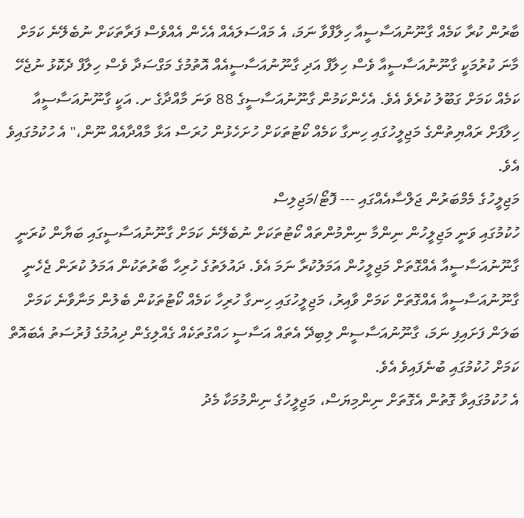ބާރުން ކުރާ ކަމެއް ގާނޫނުއަސާސީއާ ހިލާފްވާ ނަމަ، އެ މައްސަލައެއް އެހެން އެއްވެސް ފަރާތަކަށް ނުބެލޭނެ ކަމަށް މާނަ ކުރުމަކީ ގާނޫނުއަސާސީއާ ވެސް ހިލާފް އަދި ގާނޫނުއަސާސީއެއް އޮތުމުގެ މަގްސަދާ ވެސް ހިލާފް ދެކޮޅު ނުޖެހޭ ކަމެއް ކަމަށް ގަބޫލު ކުރެވެ އެވެ. އެހެންކަމުން ގާނޫނުއަސާސީގެ 88 ވަނަ މާއްދާގެ ށ. އަކީ ގާނޫނުއަސާސީއާ ހިލާފަށް ރައްޔިތުންގެ މަޖިލީހުގައި ހިނގާ ކަމެއް ކޯޓުތަކަށް ހުށަހެޅުން ހުރަސް އަޅާ މާއްދާއެއް ނޫން،" އެ ހުކުމުގައިވެ އެވެ.
މަޖިލީހުގެ މެމްބަރުން ޖަލްސާއެއްގައި --- ފޮޓޯ/މަޖިލިސް
ހުކުމުގައި ވަނީ މަޖިލީހުން ނިންމާ ނިންމުންތައް ކޯޓުތަކަށް ނުބެލޭނެ ކަމަށް ގާނޫނުއަސާސީގައި ބަޔާން ކުރަނީ ގާނޫނުއަސާސީއާ އެއްގޮތަށް މަޖިލީހުން އަމަލުކުރާ ނަމަ އެވެ. ދައުލަތުގެ ހުރިހާ ބާރުތަކުން އަމަލު ކުރަން ޖެހެނީ ގާނޫނުއަސާސީއާ އެއްގޮތަށް ކަމަށް ވާއިރު، މަޖިލީހުގައި ހިނގާ ހުރިހާ ކަމެއް ކޯޓުތަކުން ބެލުން މަނާވާނެ ކަމަށް ބަލަން ފަށައިފި ނަމަ، ގާނޫނުއަސާސީން ލިބިދޭ އެތައް އަސާސީ ހައްގުތަކެއް ގެއްލިގެން ދިއުމުގެ ފުރުސަތު އެބައޮތް ކަމަށް ހުކުމުގައި ބުނެފައިވެ އެވެ.
އެ ހުކުމުގައިވާ ގޮތުން އެގޮތަށް ނިންމިޔަސް، މަޖިލީހުގެ ނިންމުމަކާ މެދު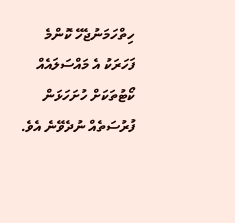ހިތްހަމަނުޖެހޭ ކޮންމެ ފަހަރަކު އެ މައްސަލައެއް ކޯޓުތަކަށް ހުށަހަޅަން ފުރުސަތެއް ނުދެވޭނެ އެވެ.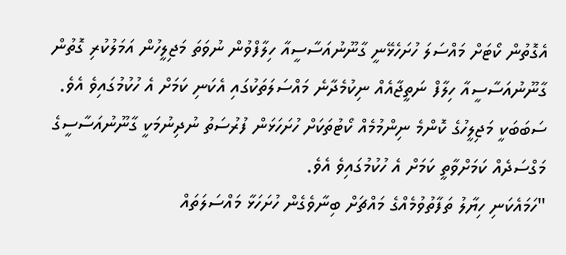އެގޮތުން ކޯޓަށް މައްސަލަ ހުށަހެޅޭނީ ގާނޫނުއަސާސީއާ ހިލާފްވުން ނުވަތަ މަޖިލީހުން އަމަލުކުރި ގޮތުން ގާނޫނުއަސާސީއާ ހިލާފް ނަތީޖާއެއް ނިކުމެދާނެ މައްސަލަތަކުގައި އެކަނި ކަމަށް އެ ހުކުމުގައިވެ އެވެ. ސަބަބަކީ މަޖިލީހުގެ ކޮންމެ ނިންމުމެއް ކޯޓުތަކަށް ހުށަހަޅަން ފުރުސަތު ނުދިނުމަކީ ގާނޫނުއަސާސީގެ މަގްސަދެއް ކަމަށްވާތީ ކަމަށް އެ ހުކުމުގައިވެ އެވެ.
"ހަމައެކަނި ހިޔާލު ތަފާތުވުމެއްގެ މައްޗަށް ބިނާވެގެން ހުށަހަޅާ މައްސަލަތައް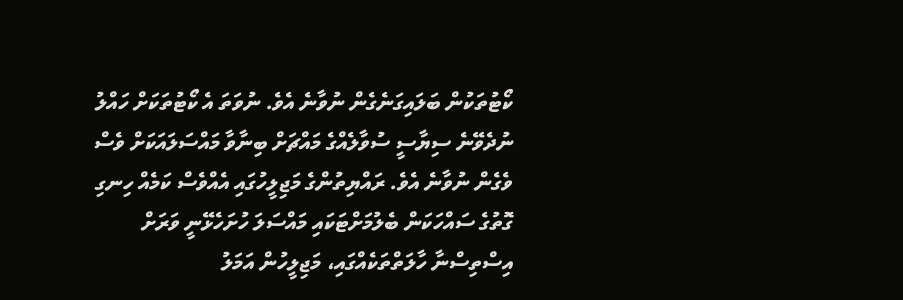ކޯޓުތަކުން ބަލައިގަނެގެން ނުވާނެ އެވެ. ނުވަތަ އެ ކޯޓުތަކަށް ހައްލު ނުދެވޭނެ ސިޔާސީ ސުވާލެއްގެ މައްޗަށް ބިނާވާ މައްސަލައަކަށް ވެސް ވެގެން ނުވާނެ އެވެ. ރައްޔިތުންގެ މަޖިލީހުގައި އެއްވެސް ކަމެއް ހިނގި ގޮތުގެ ސައްހަކަން ބެލުމަށްޓަކައި މައްސަލަ ހުށަހެޅޭނީ ވަރަށް އިސްތިސްނާ ހާލަތްތަކެއްގައި، މަޖިލީހުން އަމަލު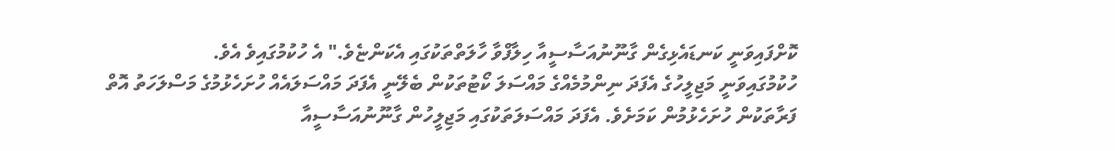ކޮށްފައިވަނީ ކަނޑައެޅިގެން ގާނޫނުއަސާސީއާ ހިލާފްވާ ހާލަތްތަކުގައި އެކަންޏެވެ." އެ ހުކުމުގައިވެ އެވެ.
ހުކުމުގައިވަނީ މަޖިލީހުގެ އެފަދަ ނިންމުމެއްގެ މައްސަލަ ކޯޓުތަކުން ބެލޭނީ އެފަދަ މައްސަލައެއް ހުށަހެޅުމުގެ މަސްލަހަތު އޮތް ފަރާތަކުން ހުށަހެޅުމުން ކަމަށެވެ. އެފަދަ މައްސަލަތަކުގައި މަޖިލީހުން ގާނޫނުއަސާސީއާ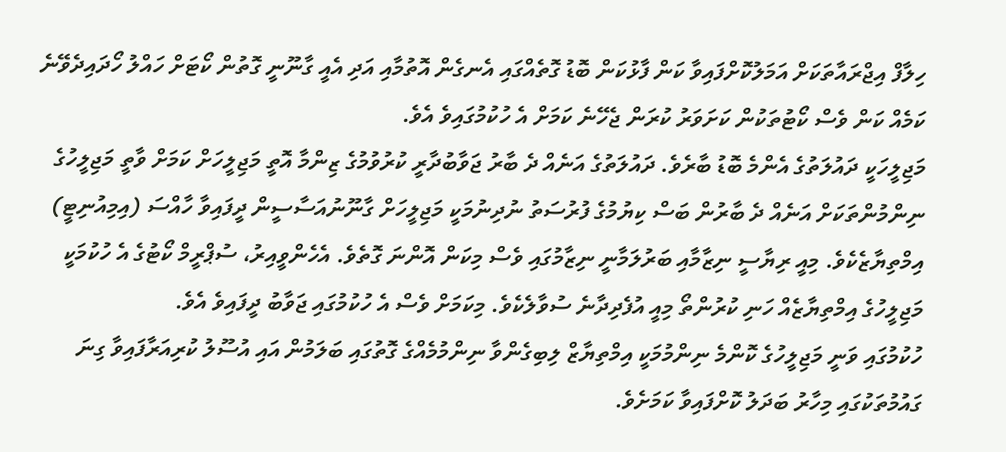ހިލާފް އިޖްރައާތަކަށް އަމަލުކޮށްފައިވާ ކަން ފާޅުކަން ބޮޑު ގޮތެއްގައި އެނގެން އޮތުމާއި އަދި އެއީ ގާނޫނީ ގޮތުން ކޯޓަށް ހައްލު ހޯދައިދެވޭނެ ކަމެއް ކަން ވެސް ކޯޓުތަކުން ކަށަވަރު ކުރަން ޖެހޭނެ ކަމަށް އެ ހުކުމުގައިވެ އެވެ.
މަޖިލީހަކީ ދައުލަތުގެ އެންމެ ބޮޑު ބާރެވެ. ދައުލަތުގެ އަނެއް ދެ ބާރު ޖަވާބުދާރީ ކުރުވުމުގެ ޒިންމާ އޮތީ މަޖިލީހަށް ކަމަށް ވާތީ މަޖިލީހުގެ ނިންމުންތަކަށް އަނެއް ދެ ބާރުން ބަސް ކިޔުމުގެ ފުރުސަތު ނުދިނުމަކީ މަޖިލީހަށް ގާނޫނުއަސާސީން ދީފައިވާ ހާއްސަ (އިމިއުނިޓީ) އިމްތިޔާޒެކެވެ. މިއީ ރިޔާސީ ނިޒާމާއި ބަރުލަމާނީ ނިޒާމުގައި ވެސް މިކަން އޮންނަ ގޮތެވެ. އެހެންވީއިރު، ސުޕްރީމް ކޯޓުގެ އެ ހުކުމަކީ މަޖިލީހުގެ އިމްތިޔާޒެއް ހަނި ކުރުންތޯ މިއީ އުފެދިދާނެ ސުވާލެކެވެ. މިކަމަށް ވެސް އެ ހުކުމުގައި ޖަވާބު ދީފައިވެ އެވެ.
ހުކުމުގައި ވަނީ މަޖިލީހުގެ ކޮންމެ ނިންމުމަކީ އިމްތިޔާޒް ލިބިގެންވާ ނިންމުމެއްގެ ގޮތުގައި ބަލަމުން އައި އުސޫލު ކުރިއަރާފައިވާ ގިނަ ގައުމުތަކުގައި މިހާރު ބަދަލު ކޮށްފައިވާ ކަމަށެވެ.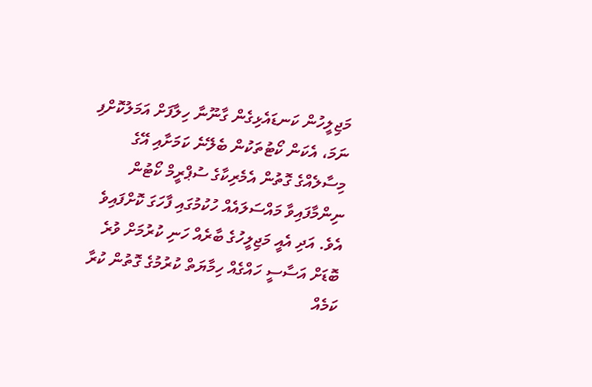މަޖިލީހުން ކަނޑައެޅިގެން ގާނޫނާ ހިލާފަށް އަމަލުކޮށްފި ނަމަ، އެކަން ކޯޓުތަކުން ބެލޭނެ ކަމަށާއި އޭގެ މިސާލެއްގެ ގޮތުން އެމެރިކާގެ ސުޕްރީމް ކޯޓުން ނިންމާފައިވާ މައްސަލައެއް ހުކުމުގައި ފާހަގަ ކޮށްފައިވެ އެވެ. އަދި އެއީ މަޖިލީހުގެ ބާރެއް ހަނި ކުރުމަށް ވުރެ ބޮޑަށް އަސާސީ ހައްގެއް ހިމާޔަތް ކުރުމުގެ ގޮތުން ކުރާ ކަމެއް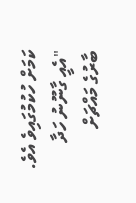ކަމަށް ހުކުމުގައިވެ އެވެ.
"އެއީ ގާނޫނު ހަދާ ބާރުގެ މައްޗަށް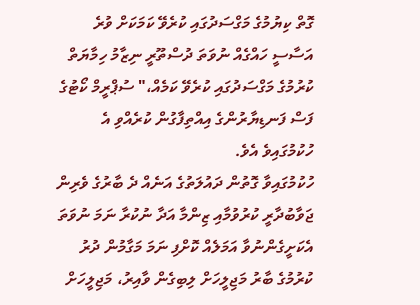ގޮތް ކިޔުމުގެ މަގްސަދުގައި ކުރެވޭ ކަމަކަށް ވުރެ އަސާސީ ހައްގެއް ނުވަތަ ދުސްތޫރީ ނިޒާމު ހިމާޔަތް ކުރުމުގެ މަގްސަދުގައި ކުރެވޭ ކަމެއް،" ސުޕްރީމް ކޯޓުގެ ފަސް ފަނޑިޔާރުންގެ އިއްތިފާގުން ކުރެއްވި އެ ހުކުމުގައިވެ އެވެ.
ހުކުމުގައިވާ ގޮތުން ދައުލަތުގެ އަނެއް ދެ ބާރުގެ ވެރިން ޖަވާބުދާރީ ކުރުވުމާއި ޒިންމާ އަދާ ނުކުރާ ނަމަ ނުވަތަ އެކަށީގެންނުވާ އަމަލެއް ކޮށްފި ނަމަ މަގާމުން ދުރު ކުރުމުގެ ބާރު މަޖިލީހަށް ލިބިގެން ވާއިރު، މަޖިލީހަށް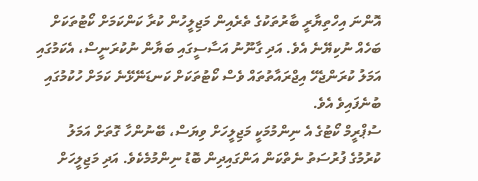އޮންނަ އިހްތިޔާރީ ބާރުތަކުގެ ތެރެއިން މަޖިލީހުން ކުރާ ކަންކަމަށް ކޯޓުތަކަށް ބަހެއް ނުކިޔޭނެ އެވެ. އަދި ގާނޫނު އަސާސީގައި ބަޔާން ނުކުރަނީސް، އެކަމުގައި އަމަލު ކުރަންޖެހޭ އިޖްރައާތުތައް ވެސް ކޯޓުތަކަށް ކަނޑަނޭޅޭނެ ކަމަށް ހުކުމުގައި ބުނެފައިވެ އެވެ.
ސުޕްރީމް ކޯޓުގެ އެ ނިންމުމަކީ މަޖިލީހަށް ވިޔަސް، ބޭނުންހާ ގޮތަށް އަމަލު ކުރުމުގެ ފުރުސަތު ނެތްކަން އަންގައިދިން ބޮޑު ނިންމުމެކެވެ. އަދި މަޖިލީހަށް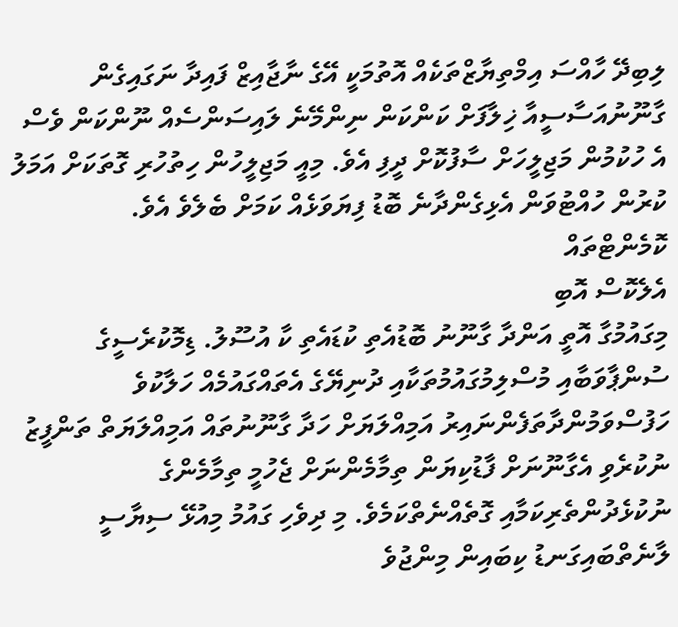ލިބިދޭ ހާއްސަ އިމްތިޔާޒްތަކެއް އޮތުމަކީ އޭގެ ނާޖާއިޒް ފައިދާ ނަގައިގެން ގާނޫނުއަސާސީއާ ޚިލާފަށް ކަންކަން ނިންމޭނެ ލައިސަންސެއް ނޫންކަން ވެސް އެ ހުކުމުން މަޖިލީހަށް ސާފުކޮށް ދީފި އެވެ. މިއީ މަޖިލީހުން ހިތުހުރި ގޮތަކަށް އަމަލު ކުރުން ހުއްޓުވަން އެޅިގެންދާނެ ބޮޑު ފިޔަވަޅެއް ކަމަށް ބެލެވެ އެވެ.
ކޮމެންޓްތައް
އެލެކޮސް އޮބި
މިގައުމުގާ އޮތީ އަންދާ ގާނޫނު ބޮޑުއެތި ކުޑައެތި ކާ އުސޫލު. ޑިމޮކުރެސީގެ ސުންޕާވަބާއި މުސްލިމުގައުމުތަކާއި ދުނިޔޭގެ އެތައްގައުމެއް ހަލާކުވެ ހަފުސްވަމުންދާތަފެންނައިރު އަމިއްލަޔަށް ހަދާ ގާނޫނުތައް އަމިއްލަޔަތް ތަންފީޒު ނުކުރެވި އެގާނޫނަށް ފާޑުކިޔަން ތިމާމެންނަށް ޖެހުމީ ތިމާމެންގެ ނުކުޅެދުންތެރިކަމާއި ގޮތެއްނެތްކަމެވެ. މި ދިވެހި ގައުމު މިއުޅޭ ސިޔާސީ ލާނެތްބައިގަނޑު ކިބައިން މިންޖުވެ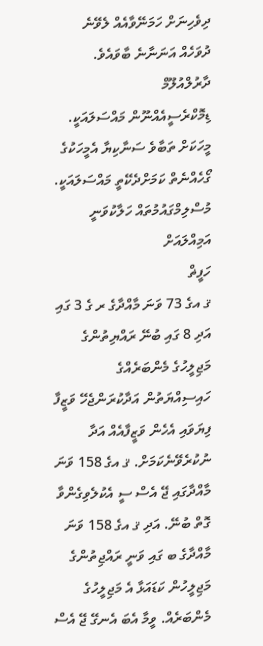ދިވެހިނަށް ހަމަނޭވާއެއް ލެވޭނެ ދުވަހެއް އަނަނާނެ ބާވައެވެ.
ދާރުލްއުލޫމް
ޑިމޮކްރެސީއެއްނޫން މައްސަލައަކީ. މީހަކަށް ތަބާވެ ސަނާކިޔާ އެމީހަކުގެ ގޯހެއްނެތް ކަމަށްދެކޭތީ މައްސަލައަކީ. މުސްލިމްގައުމުތައް ހަލާކުވަނީ އަމިއްލައަށް
ހަފީޡް
ޤ އގެ 73 ވަނަ މާއްދާގެ ރ ގެ 3 ގައި އަދި 8 ގައި ބުނޭ ރައްޔިތުންގެ މަޖިލީހުގެ މެންބަރެއްގެ ހައިސިއްޔަތުން އަދާކުރަންޖެހޭ ވަޒީފާ ފިޔަވައި އެހެން ވަޒީފާއެއް އަދާ ނުކުރެވޭނެކަމަށް. ޤ އގެ 158 ވަނަ މާއްދާގައި ޖޭ އެސް ސީ އެކުލެވިގެންވާ ގޮތް ބުނޭ. އަދި ޤ އގެ 158 ވަނަ މާއްދާގެ ބ ގައި ވަނީ ރައްޖިތުންގެ މަޖިލީހުން ކަޑައަޅާ އެ މަޖިލީހުގެ މެންބަރެއް. ވީމާ އެބަ އެނގޭ ޖޭ އެސް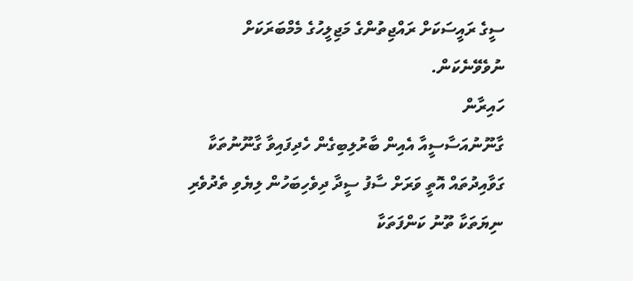ސީގެ ރައީސަކަށް ރައްޖިތުންގެ މަޖިލީހުގެ މެމްބަރަކަށް ނުވެވޭނެކަން.
ހައިރާން
ގާނޫނުއަސާސީއާ އެއިން ބާރުލިބިގެން ހެދިފައިވާ ގާނޫނުތަކާ ގަވާއިދުތައް އޮތީ ވަރަށް ސާފު ސީދާ ދިވެހިބަހުން ލިޔެވި ތެދުވެރި ނިޔަތަކާ ތޫނު ކަންފަތަކާ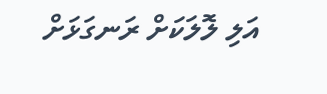އަލި ލޮލަކަށް ރަނގަޅަށް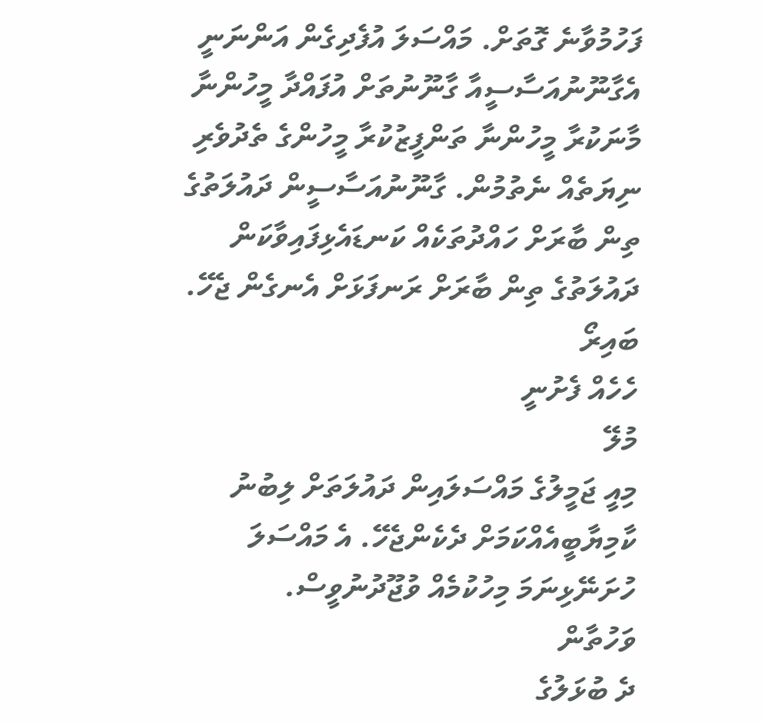ފަހުމުވާނެ ގޮތަށް. މައްސަލަ އުފެދިގެން އަންނަނީ އެގާނޫނުއަސާސީއާ ގާނޫނުތަށް އުފައްދާ މީހުންނާ މާނަކުރާ މީހުންނާ ތަންފީޒުކުރާ މީހުންގެ ތެދުވެރި ނިޔަތެއް ނެތުމުން. ގާނޫނުއަސާސީން ދައުލަތުގެ ތިން ބާރަށް ހައްދުތަކެއް ކަނޑައެޅިފައިވާކަން ދައުލަތުގެ ތިން ބާރަށް ރަނފަޅަށް އެނގެން ޖެހޭ.
ބައިރޯ
ހެހެއް ފެށުނީ
މުލޭ
މިއީ ޖަމީލުގެ މައްސަލައިން ދައުލަތަށް ލިބުނު ކާމިޔާބީއެއްކަމަށް ދެކެންޖެހޭ. އެ މައްސަލަ ހުށަނޭޅިނަމަ މިހުކުމެއް ވުޖޫދުނުވީސް.
ވަހުތާން
ދެ ބުޅަލުގެ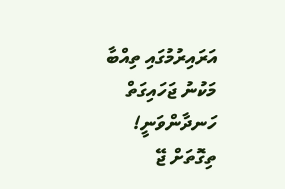އަރައިރުމުގައި ތިއްބާ މަކުނު ޖަހައިގަތް ހަނދާންވަނީ! ތިގޮތަށް ޖޭ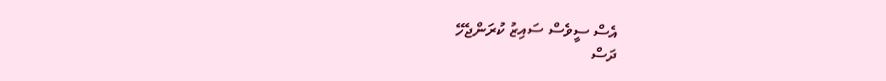އެސް ސީވެސް ސައިޒު ކުރަންޖެހޭ
ދަސް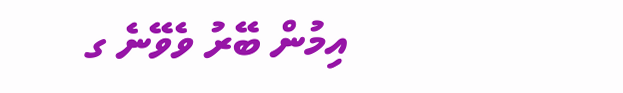އިމުން ބޭރު ވެވޭނެ ގ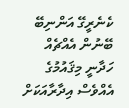ކެނެރީގޭ އަންނިބޭ ބޭނުން އެއްޗެއް ހަދާނީ މިޤައުމުގެ އެއްވެސް އިދާރާއަކަށް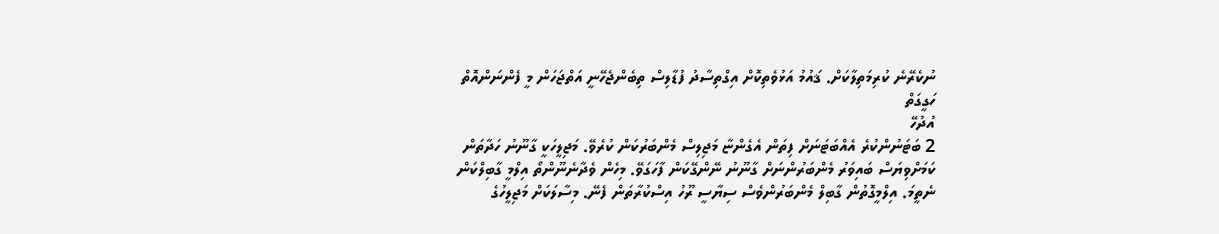ނުކެރޭނެ ކުރިމަތިލާކަށް. ޤައުމު އަޅުވެތިކޮށް އިގްތިސާދު ފުޑާލިސް ތިބެންޖެހޭނީ އަތްޖަހަން މީ ފެންނަންއޮތް ހަގީގަތް
އުދުހޭ
2 ބަޓަނުންކުރެ އެއްބަޓަނަށް ފިތަން އެގެންޏާ މަޖިލިސް މެންބަރުކަން ކުރެވޭ. މަޖިލީހަކީ ގާނޫނު ހަދާތަން ކަމަށްވިޔަސް ބައިވަރު މެންބަރުންނަށް ގާނޫނު ނޭންގޭކަން ފާހަގަވޭ. މިހެން ވެދާނެނޫންތޯ އިލްމީ ގާބިލްކަން ނެތީމަ. އިލްމީގޮތުން ގާބިލް މެންބަރުންވެސް ސިޔާސީ ރޫހު އިސްކުރާތަން ފެނޭ. މިސާލަކަށް މަޖިލީހުގެ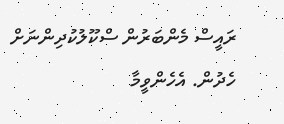ރައީސް މެންބަރުން ސްކޫލުކުދިންނަށް ހެދުން. އެހެންވީމާ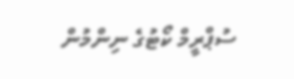ސުޕްރީމް ކޯޓުގެ ނިންމުން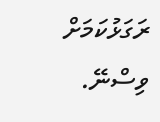ރަގަޅުކަމަށް ވިސްނޭ.